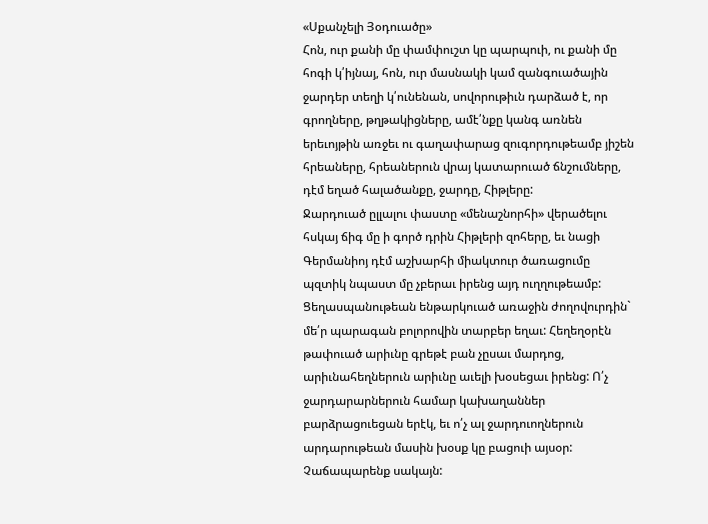«Սքանչելի Յօդուածը»
Հոն, ուր քանի մը փամփուշտ կը պարպուի, ու քանի մը հոգի կ՛իյնայ, հոն, ուր մասնակի կամ զանգուածային ջարդեր տեղի կ՛ունենան, սովորութիւն դարձած է, որ գրողները, թղթակիցները, ամէ՛նքը կանգ առնեն երեւոյթին առջեւ ու գաղափարաց զուգորդութեամբ յիշեն հրեաները, հրեաներուն վրայ կատարուած ճնշումները, դէմ եղած հալածանքը, ջարդը, Հիթլերը:
Ջարդուած ըլլալու փաստը «մենաշնորհի» վերածելու հսկայ ճիգ մը ի գործ դրին Հիթլերի զոհերը, եւ նացի Գերմանիոյ դէմ աշխարհի միակտուր ծառացումը պզտիկ նպաստ մը չբերաւ իրենց այդ ուղղութեամբ:
Ցեղասպանութեան ենթարկուած առաջին ժողովուրդին` մե՛ր պարագան բոլորովին տարբեր եղաւ: Հեղեղօրէն թափուած արիւնը գրեթէ բան չըսաւ մարդոց, արիւնահեղներուն արիւնը աւելի խօսեցաւ իրենց: Ո՛չ ջարդարարներուն համար կախաղաններ բարձրացուեցան երէկ, եւ ո՛չ ալ ջարդուողներուն արդարութեան մասին խօսք կը բացուի այսօր:
Չաճապարենք սակայն: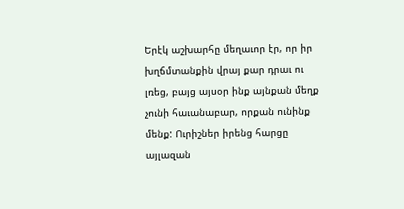Երէկ աշխարհը մեղաւոր էր, որ իր խղճմտանքին վրայ քար դրաւ ու լռեց, բայց այսօր ինք այնքան մեղք չունի հաւանաբար, որքան ունինք մենք: Ուրիշներ իրենց հարցը այլազան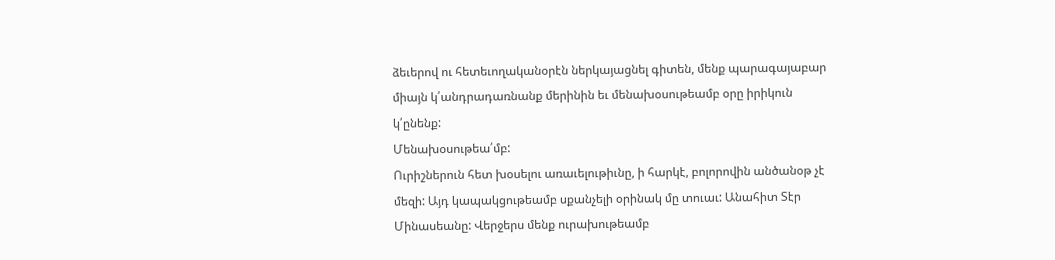ձեւերով ու հետեւողականօրէն ներկայացնել գիտեն, մենք պարագայաբար միայն կ՛անդրադառնանք մերինին եւ մենախօսութեամբ օրը իրիկուն կ՛ընենք:
Մենախօսութեա՛մբ:
Ուրիշներուն հետ խօսելու առաւելութիւնը, ի հարկէ, բոլորովին անծանօթ չէ մեզի: Այդ կապակցութեամբ սքանչելի օրինակ մը տուաւ: Անահիտ Տէր Մինասեանը: Վերջերս մենք ուրախութեամբ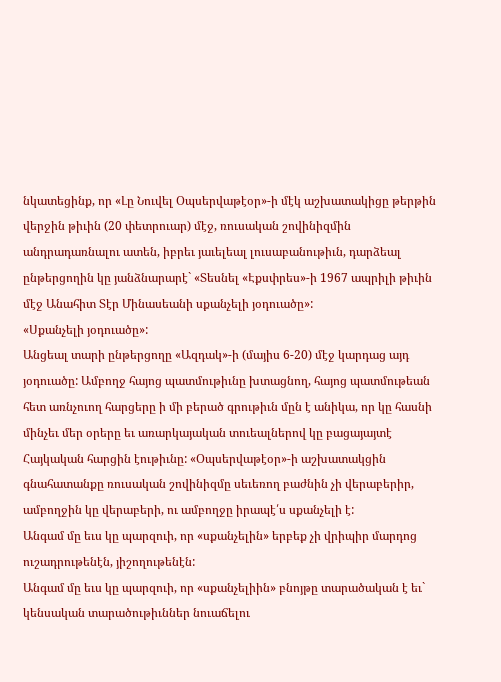նկատեցինք, որ «Լը Նուվել Օպսերվաթէօր»-ի մէկ աշխատակիցը թերթին վերջին թիւին (20 փետրուար) մէջ, ռուսական շովինիզմին անդրադառնալու ատեն, իբրեւ յաւելեալ լուսաբանութիւն, դարձեալ ընթերցողին կը յանձնարարէ` «Տեսնել «Էքսփրես»-ի 1967 ապրիլի թիւին մէջ Անահիտ Տէր Մինասեանի սքանչելի յօդուածը»:
«Սքանչելի յօդուածը»:
Անցեալ տարի ընթերցողը «Ազդակ»-ի (մայիս 6-20) մէջ կարդաց այդ յօդուածը: Ամբողջ հայոց պատմութիւնը խտացնող, հայոց պատմութեան հետ առնչուող հարցերը ի մի բերած գրութիւն մըն է անիկա, որ կը հասնի մինչեւ մեր օրերը եւ առարկայական տուեալներով կը բացայայտէ Հայկական հարցին էութիւնը: «Օպսերվաթէօր»-ի աշխատակցին գնահատանքը ռուսական շովինիզմը սեւեռող բաժնին չի վերաբերիր, ամբողջին կը վերաբերի, ու ամբողջը իրապէ՛ս սքանչելի է:
Անգամ մը եւս կը պարզուի, որ «սքանչելին» երբեք չի վրիպիր մարդոց ուշադրութենէն, յիշողութենէն:
Անգամ մը եւս կը պարզուի, որ «սքանչելիին» բնոյթը տարածական է եւ` կենսական տարածութիւններ նուաճելու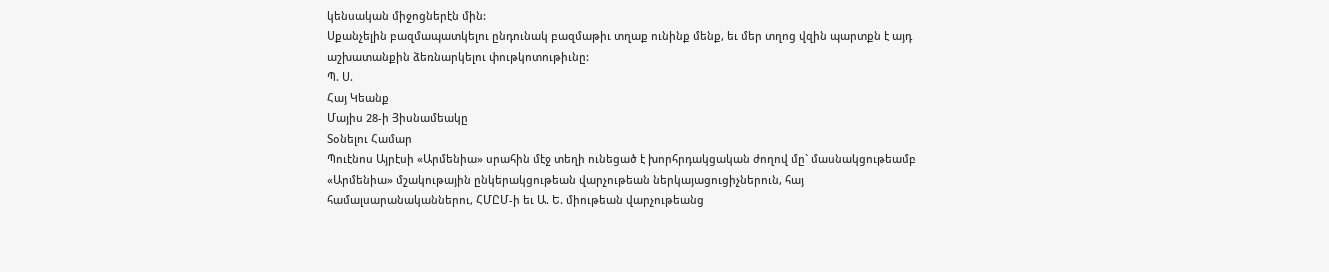կենսական միջոցներէն մին:
Սքանչելին բազմապատկելու ընդունակ բազմաթիւ տղաք ունինք մենք, եւ մեր տղոց վզին պարտքն է այդ աշխատանքին ձեռնարկելու փութկոտութիւնը:
Պ. Ս.
Հայ Կեանք
Մայիս 28-ի Յիսնամեակը
Տօնելու Համար
Պուէնոս Այրէսի «Արմենիա» սրահին մէջ տեղի ունեցած է խորհրդակցական ժողով մը` մասնակցութեամբ «Արմենիա» մշակութային ընկերակցութեան վարչութեան ներկայացուցիչներուն, հայ համալսարանականներու, ՀՄԸՄ-ի եւ Ա. Ե. միութեան վարչութեանց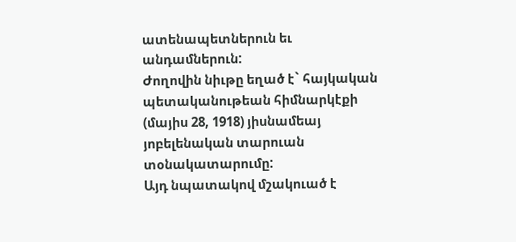ատենապետներուն եւ անդամներուն:
Ժողովին նիւթը եղած է` հայկական պետականութեան հիմնարկէքի (մայիս 28, 1918) յիսնամեայ յոբելենական տարուան տօնակատարումը:
Այդ նպատակով մշակուած է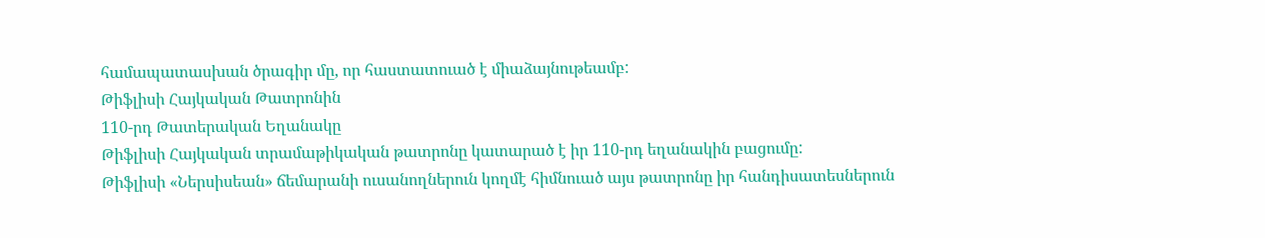համապատասխան ծրագիր մը, որ հաստատուած է միաձայնութեամբ:
Թիֆլիսի Հայկական Թատրոնին
110-րդ Թատերական Եղանակը
Թիֆլիսի Հայկական տրամաթիկական թատրոնը կատարած է իր 110-րդ եղանակին բացումը:
Թիֆլիսի «Ներսիսեան» ճեմարանի ուսանողներուն կողմէ հիմնուած այս թատրոնը իր հանդիսատեսներուն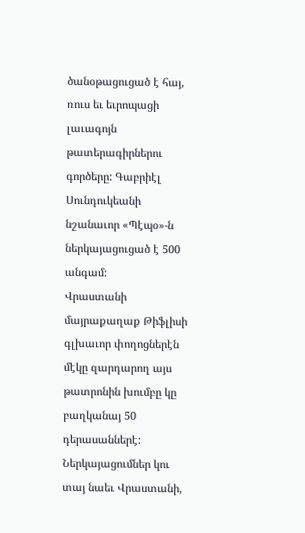ծանօթացուցած է հայ, ռուս եւ եւրոպացի լաւագոյն թատերագիրներու գործերը: Գաբրիէլ Սունդուկեանի նշանաւոր «Պէպօ»-ն ներկայացուցած է 500 անգամ:
Վրաստանի մայրաքաղաք Թիֆլիսի գլխաւոր փողոցներէն մէկը զարդարող այս թատրոնին խումբը կը բաղկանայ 50 դերասաններէ: Ներկայացումներ կու տայ նաեւ Վրաստանի,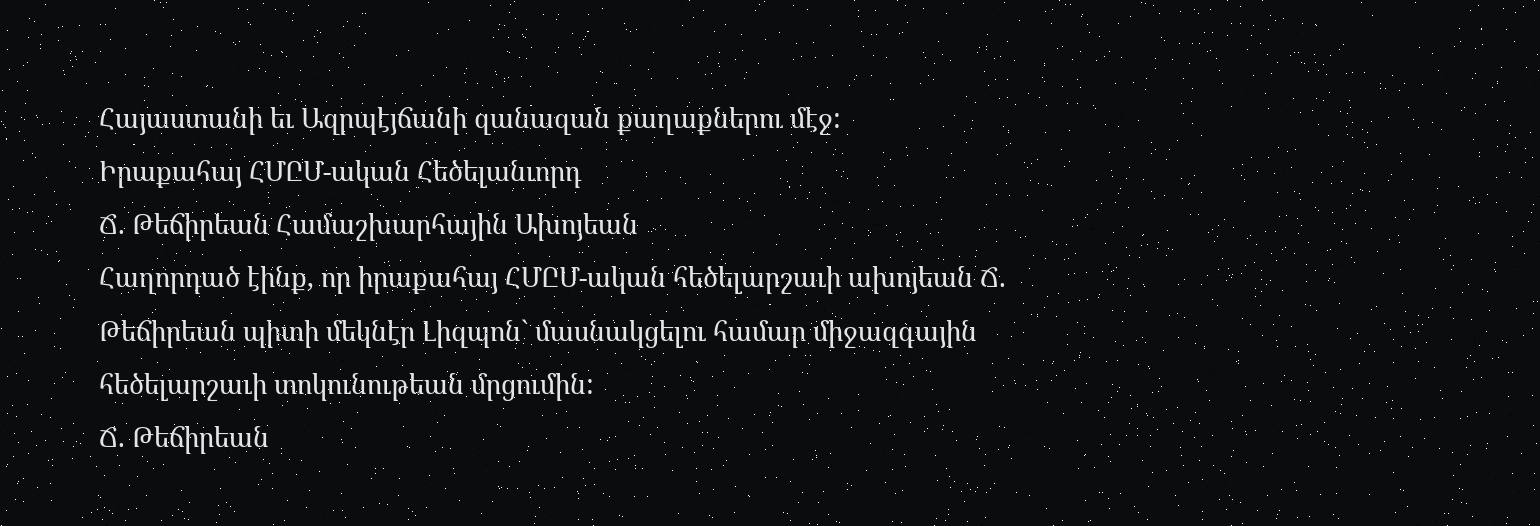Հայաստանի եւ Ազրպէյճանի զանազան քաղաքներու մէջ:
Իրաքահայ ՀՄԸՄ-ական Հեծելանւորդ
Ճ. Թեճիրեան Համաշխարհային Ախոյեան
Հաղորդած էինք, որ իրաքահայ ՀՄԸՄ-ական հեծելարշաւի ախոյեան Ճ. Թեճիրեան պիտի մեկնէր Լիզպոն` մասնակցելու համար միջազգային հեծելարշաւի տոկունութեան մրցումին:
Ճ. Թեճիրեան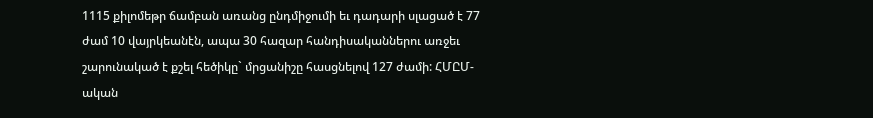1115 քիլոմեթր ճամբան առանց ընդմիջումի եւ դադարի սլացած է 77 ժամ 10 վայրկեանէն, ապա 30 հազար հանդիսականներու առջեւ շարունակած է քշել հեծիկը` մրցանիշը հասցնելով 127 ժամի: ՀՄԸՄ-ական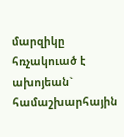մարզիկը հռչակուած է ախոյեան` համաշխարհային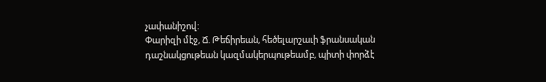չափանիշով:
Փարիզի մէջ, Ճ. Թեճիրեան, հեծելարշաւի ֆրանսական դաշնակցութեան կազմակերպութեամբ, պիտի փորձէ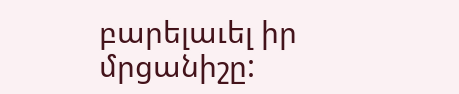բարելաւել իր մրցանիշը: